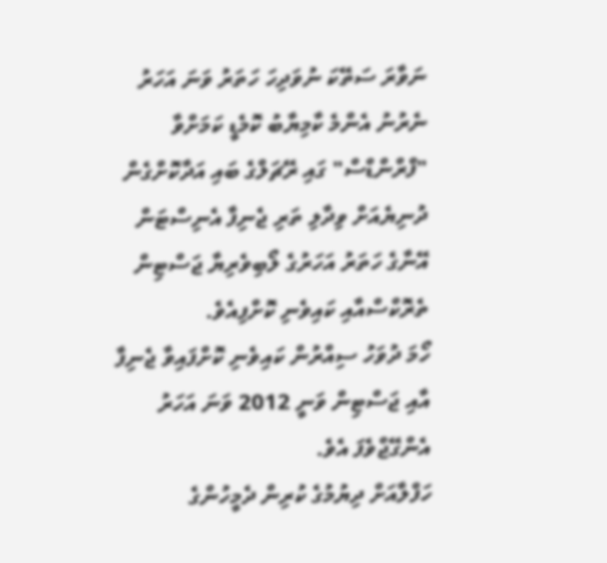ނަވާރަ ސަތޭކަ ނުވަދިހަ ހަތަރު ވަނަ އަހަރު ނެރުނު އެންމެ ކާމިޔާބު ކޮމެޑީ ކަމަށްވާ "ފްރްންޑްސް" ގައި ރޭޗަލްގެ ބައި އަދާކޮށްގެން ދުނިޔެއަށް ވިދާލި ތަރި ޖެނިފާ އެނިސްޓަން އޭނާގެ ހަތަރު އަހަރުގެ ލޯބިވެރިޔާ ޖަސްޓިން ތެރޮކްސްއާއި ކައިވެނި ކޮށްފިއެވެ.
ހޯމަ ދުވަހު ސިއްރުން ކައިވެނި ކޮށްފައިވާ ޖެނިފާ އާއި ޖަސްޓިން ވަނީ 2012 ވަނަ އަހަރު އެންގޭޖްވެފަ އެވެ.
ހަފްލާއަށް ދިޔުމުގެ ކުރިން ދެމީހުންގެ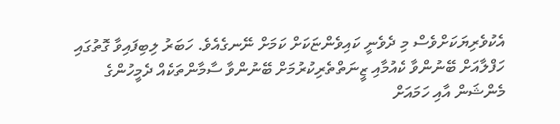އެކުވެރިޔަކަށްވެސް މި ދެވެނީ ކައިވެންޏަކަށް ކަމަށް ނޭނގެއެވެ. ހަބަރު ލިބިފައިވާ ގޮތުގައި ހަފްލާއަށް ބޭނުންވާ ކެއުމާއި ޒީނަތްތެރިކުރުމަށް ބޭނުންވާ ސާމާންތަކެއް ދެމީހުންގެ މެންޝަން އާއި ހަމައަށް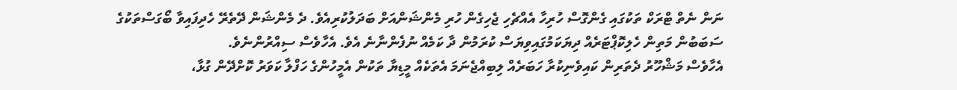ނަން ނެތް ޓްރަކް ތަކުގައި ގެންގޮސް ހުރިހާ އެއްޗެހި ޖެހިގެން ހުރި މެންޝަންއަށް ބަދަލުކުރިއެވެ. ދެ މެންޝަން ދޭތެރޭ ހެދިފައިވާ ބޯގަސްތަކުގެ ސަބަބުން މަތިން ހެލިކޮޕްޓަރެއް ދިޔަކަމުގައިވިޔަސް ކުރަމުން ދާ ކަމެއް ނުފެންނާނެ އެވެ. އެހާވެސް ސިއްރުންނެވެ.
އެހާވެސް މަޝްހޫރު ދެތަރިން ކައިވެނިކުރާ ހަބަރެއް ލިބިއްޖެނަމަ އެތަކެއް މީޑިޔާ ތަކުން އެމީހުންގެ ހަފްލާ ކަވަރު ކޮށްދޭން ގުޅާ،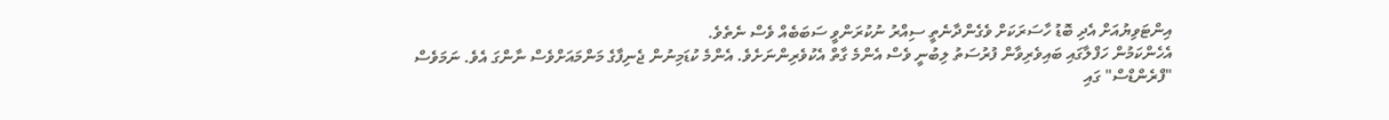އިންޓަވިޔުއަށް އެދި ބޮޑު ހާސަރަކަށް ވެގެންދާނެތީ ސިއްރު ނުކުރަންވީ ސަބަބެއް ވެސް ނެތެވެ.
އެހެންކަމުން ހަފްލާގައި ބައިވެރިވާން ފުރުސަތު ލިބުނީ ވެސް އެންމެ ގާތް އެކުވެރިންނަށެވެ. އެންމެ ކުޑަމިނުން ޖެނިފާގެ މަންމައަށްވެސް ނާންގަ އެވެ. ނަމަވެސް "ފްރެންޑްސް" ގައި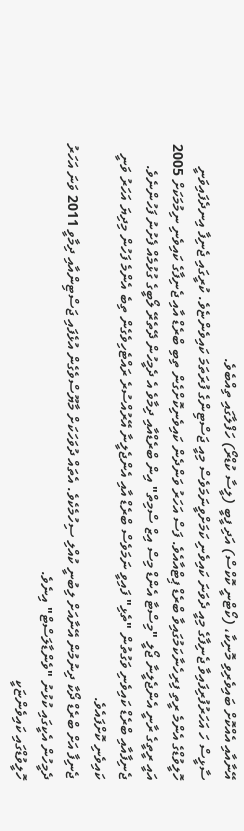އޭނާއާއި އެއްކޮށް ބައިވެރިވި މޮނިކާ، (ކޯޓްނީ ކޮކްސް) އަދި ފީބީ (ލީސާ ކުޑްރޯ) ހަފްލާގައި ތިއްބެވެ.
ސާޅީސް ހަ އަހަރުފުރިފައިވާ ޖެނިފާގެ މިއީ ދެވަނަ ކައިވެނި ކަމަށްވީނަމަވެސް މިއީ ޖަސްޓިންގެ ފުރަތަމަ ކައިވެންޏެވެ. ކުރީގައި ޖެނިފާ އިނދެފައިވަނީ ހޮލީވުޑްގެ އެންމެ ރީތި ފިރިހެނާކަމުގައިވާ ބްރެޑް ޕިޓްއާއެވެ. ފަސް އަހަރު ވަންދެން ކައިވެނިކޮށްގެން ތިބި ބްރެޑް އާއި ޖެނިފާގެ ކައިވެނި ނިމުމަކަށް 2005 އައީ ރީތީގެ ރާނީ އެންޖެލީނާ ޖޯލީ "މިސްޓާ އެންޑް މިސް އިޒް ސްމިތް" އިން ބްރެޑްއާއި ދިމާވެ އެ ދެމީހުން ދޭތެރޭ ލޯބީގެ ގުޅުމެއް ފެށުނު ފަހުންނެވެ. ޖެނިފާއާއި ބްރެޑް ކައިވެނި ވަގުތުން "ތެޅި" ފައިވީ ނަމަވެސް ބްރެޑް އާއި އެންޖެލީނާ އޭރުއްސުރެ ރައްޓެހިވެގެން ތިބެ އެންމެ ފަހުން މިދިޔަ އަހަރު ވަނީ ކައިވެނި ކޮށްފައެވެ.
ޖެނިފާ އަށް ބްރެޑް ދޯކާ ދިނުމުން އޭނާއަށް ލިބުނީ ކުއްލި ސިހުމެކެވެ. އެތައް ދުވަހަކަށް މާޔޫސްވެގެން އުޅެފައި ޖަސްޓިންއާއި ދިމާވީ 2011 ވަނަ އަހަރު ދެމީހުން އެކީގައި ކުޅުނު "ވެންޑާލަސްޓް" އިނެވެ.
ހޮލީވުޑްގައި ކައިވެންޏަކީ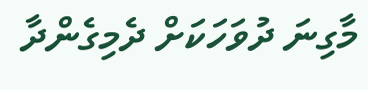މާގިނަ ދުވަހަކަށް ދެމިގެންދާ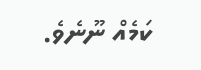ކަމެއް ނޫނެވެ.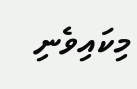މިކައިވެނި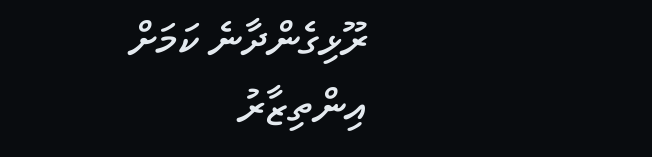ރޫޅިގެންދާނެ ކަމަށް އިންތިޒާރު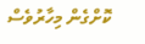ކޮށްގެން މިހާރުވެސް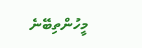މީހުންތިބޭނެ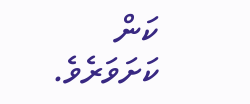ކަން ކަށަވަރެވެ.